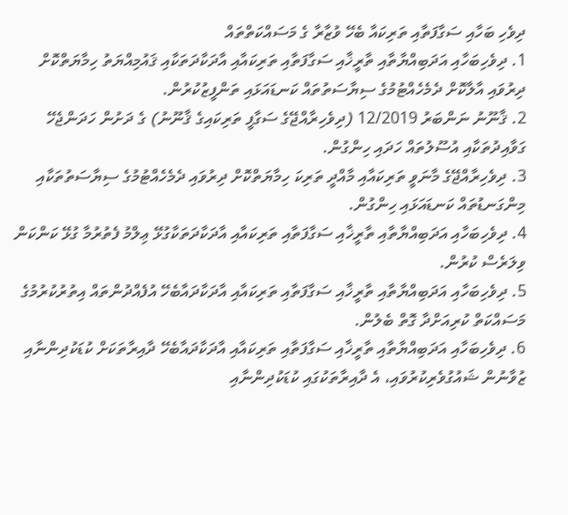ދިވެހި ބަހާއި ސަގާފަތާއި ތަރިކައާ ބެހޭ ވުޒާރާ ގެ މަސައްކަތްތައް
1. ދިވެހިބަހާއި އަދަބިއްޔާތާއި ތާރީޚާއި ސަގާފަތާއި ތަރިކައާއި އާދަކާދަތަކާއި ޤައުމިއްޔަތު ހިމާޔަތްކޮށް ދިރުވައި އާލާކޮށް ދެމެހެއްޓުމުގެ ސިޔާސަތުތައް ކަނޑައަޅައި ތަންފީޒުކުރުން.
2. ޤާނޫނު ނަންބަރު 12/2019 (ދިވެހިރާއްޖޭގެ ސަގާފީ ތަރިކައިގެ ޤާނޫނު) ގެ ދަށުން ހަދަންޖެހޭ ގަވާއިދުތަކާއި އުސޫލުތައް ހަދައި ހިންގުން.
3. ދިވެހިރާއްޖޭގެ މާނަވީ ތަރިކައާއި މާއްދީ ތަރިކަ ހިމާޔަތްކޮށް ދިރުވައި ދެމެހެއްޓުމުގެ ސިޔާސަތުތަކާއި މިންގަނޑުތައް ކަނޑައަޅައި ހިންގުން.
4. ދިވެހިބަހާއި އަދަބިއްޔާތާއި ތާރީޚާއި ސަގާފަތާއި ތަރިކައާއި އާދަކާދަތަކާގުޅޭ ޢިލްމު ފެތުރުމާ ގުޅޭ ކަންކަން ވިލަރެސް ކުރުން.
5. ދިވެހިބަހާއި އަދަބިއްޔާތާއި ތާރީޚާއި ސަގާފަތާއި ތަރިކައާއި އާދަކާދައާބެހޭ އުފެއްދުންތައް އިތުރުކުރުމުގެ މަސައްކަތް ކުރިއަށްދާ ގޮތް ބެލުން.
6. ދިވެހިބަހާއި އަދަބިއްޔާތާއި ތާރީޚާއި ސަގާފަތާއި ތަރިކައާއި އާދަކާދައާބެހޭ ދާއިރާތަކަށް ކުޑަކުދިންނާއި ޒުވާނުން ޝައުގުވެރިކުރުވައި، އެ ދާއިރާތަކުގައި ކުޑަކުދިންނާއި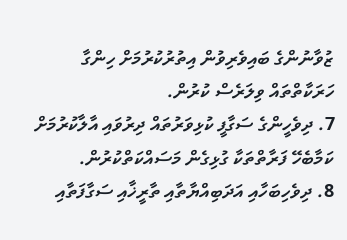ޒުވާނުންގެ ބައިވެރިވުން އިތުރުކުރުމަށް ހިންގާ ހަރަކާތްތައް ވިލަރެސް ކުރުން.
7. ދިވެހީންގެ ސަގާފީ ކުޅިވަރުތައް ދިރުވައި އާލާކުރުމަށް ކަމާބެހޭ ފަރާތްތަކާ ގުޅިގެން މަސައްކަތްކުރުން.
8. ދިވެހިބަހާއި އަދަބިއްޔާތާއި ތާރީޚާއި ސަގާފަތާއި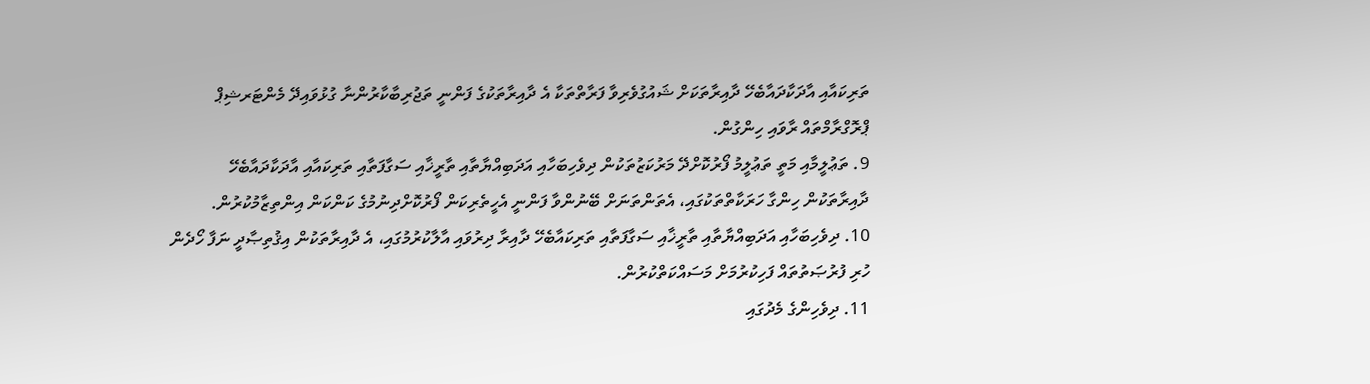ތަރިކައާއި އާދަކާދައާބެހޭ ދާއިރާތަކަށް ޝައުގުވެރިވާ ފަރާތްތަކާ އެ ދާއިރާތަކުގެ ފަންނީ ތަޖުރިބާކާރުންނާ ގުޅުވައިދޭ މެންޓަރޝިޕް ޕްރޮގްރާމްތައް ރާވައި ހިންގުން.
9. ތަޢުލީމާއި މަތީ ތަޢުލީމު ފޯރުކޮށްދޭ މަރުކަޒުތަކުން ދިވެހިބަހާއި އަދަބިއްޔާތާއި ތާރީޚާއި ސަގާފަތާއި ތަރިކައާއި އާދަކާދައާބެހޭ ދާއިރާތަކުން ހިންގާ ހަރަކާތްތަކުގައި، އެތަންތަނަށް ބޭނުންވާ ފަންނީ އެހީތެރިކަން ފޯރުކޮށްދިނުމުގެ ކަންކަން އިންތިޒާމުކުރުން.
10. ދިވެހިބަހާއި އަދަބިއްޔާތާއި ތާރީޚާއި ސަގާފަތާއި ތަރިކައާބެހޭ ދާއިރާ ދިރުވައި އާލާކުރުމުގައި، އެ ދާއިރާތަކުން އިޤުތިޞާދީ ނަފާ ހޯދެން ހުރި ފުރުޞަތުތައް ފަހިކުރުމަށް މަސައްކަތްކުރުން.
11. ދިވެހިންގެ މެދުގައި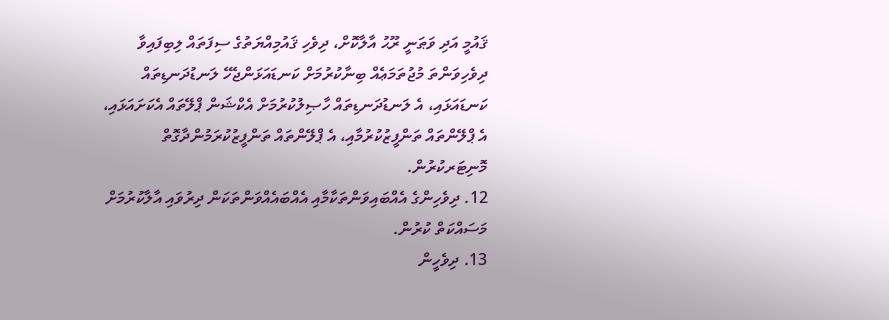ޤައުމީ އަދި ވަޠަނީ ރޫޙު އާލާކޮށް، ދިވެހި ޤައުމިއްޔަތުގެ ސިފަތައް ލިބިފައިވާ ދިވެހިވަންތަ މުޖުތަމަޢެއް ބިނާކުރުމަށް ކަނޑައަޅަންޖެހޭ ލަނޑުދަނޑިތައް ކަނޑައަޅައި، އެ ލަނޑުދަނޑިތައް ހާޞިލުކުރުމަށް އެކްޝަން ޕްލޭތައް އެކަށައަޅައި، އެ ޕްލޭންތައް ތަންފީޒުކުރުމާއި، އެ ޕްލޭންތައް ތަންފީޒުކުރަމުންދާގޮތް މޮނިޓަރކުރުން.
12. ދިވެހިންގެ އެއްބައިވަންތަކާމާއި އެއްބައެއްވަންތަކަން ދިރުވައި އާލާކުރުމަށް މަސައްކަތް ކުރުން.
13. ދިވެހީން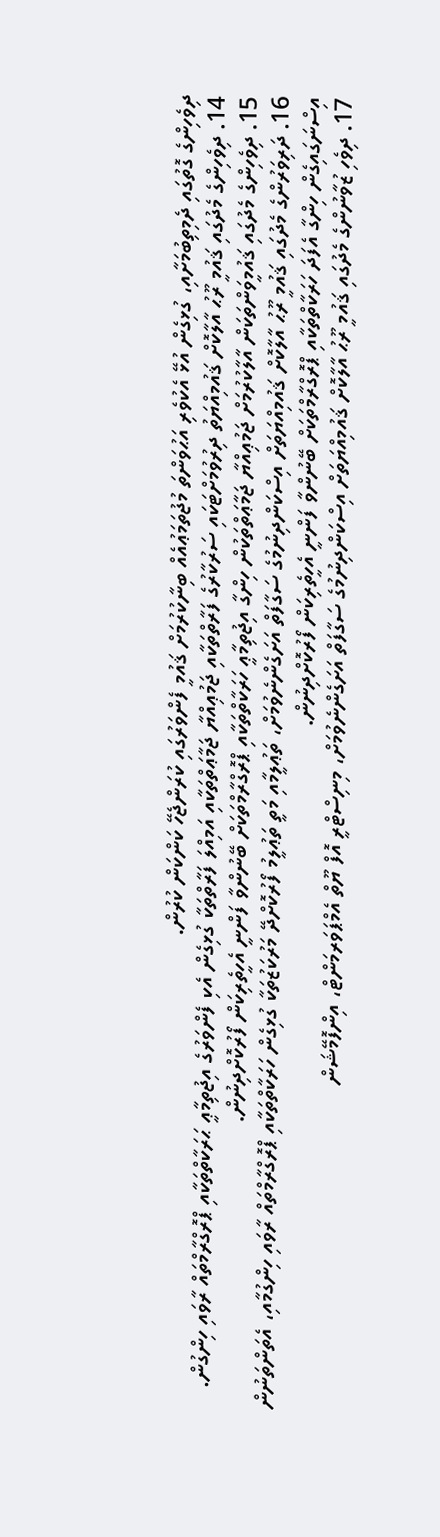ދިވެހިންގެ ގޮތުގައި ދެމިތިބުމަށާއި، ގުޅިގެން އުޅޭ އެކުވެރި އަޙުވަންތަ މުޖުތަމަޢުއެއް ބިނާކުރުމަށް ޤައުމީ ފެންވަރުގައި ކުރަންޖެހޭ ކަންކަން ކުރުން.
14. ދިވެހިންގެ މެދުގައި ޤައުމީ ރޫޙު އާލާކޮށް ޤައުމިއްޔަތު ދިރުވުމަށްޓަކައި ސަރުކާރުގެ ފަރާތްތަކާއި ޖަމުޢިއްޔާ ޖަމާޢަތްތަކާއި އަމިއްލަ ފަރާތްތަކާ ގުޅިގެން އެކި ފެންވަރުގެ އިޖުތިމާޢީ ޙަރަކާތްތަކާއި ޕްރޮގްރާމްތައް ރާވައި ހިންގުން.
15. ދިވެހިންގެ މެދުގައި ޤައުމީވަންތަކަން އާލާކުރުމަށް ޖަމުޢިއްޔާ ޖަމާޢަތްތަކުން ހިންގާ އިޖުތިމާޢީ ހަރަކާތްތަކާއި ޕްރޮގްރާމްތަކަށް ބޭނުންވާ ފަންނީ އެހީތެރިކަން ފޯރުކޮށްދިނުން.
16. ދަރިވަރުންގެ މެދުގައި ޤައުމީ ރޫޙު އާލާކޮށް ޤައުމިއްޔަތަށް އިސްކަންދިނުމުގެ ސަގާފަތް އަށަގެންނެވުމަށް، ތަޢުލީމާއި މަތީ ތަޢުލީމު ފޯރުކޮށްދޭ މަރުކަޒުތަކާ ގުޅިގެން ހަރަކާތްތަކާއި ޕްރޮގްރާމްތައް ރާވައި ހިންގުމާއި، އެތަންތަނުން އިސްނަގައިގެން ހިންގާ އެފަދަ ހަރަކާތްތަކާއި ޕްރޮގްރާމްތަކަށް ބޭނުންވާ ފަންނީ އެހީތެރިކަން ފޯރުކޮށްދިނުން.
17. ދިވެހި ޒުވާނުންގެ މެދުގައި ޤައުމީ ރޫޙު އާލާކޮށް ޤައުމިއްޔަތަށް އިސްކަންދިނުމުގެ ސަގާފަތް އަށަގެންނެވުމަށް، މިނިސްޓްރީ އޮފް ޔޫތް އެމްޕަވަރމަންޓް، އިންފޮމޭޝަން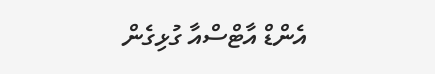އެންޑް އާޓްސްއާ ގުޅިގެން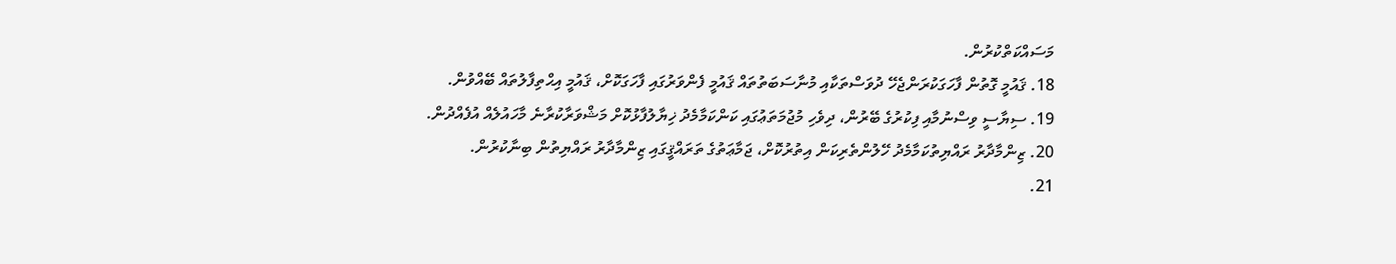މަސައްކަތްކުރުން.
18. ޤައުމީ ގޮތުން ފާހަގަކުރަންޖެހޭ ދުވަސްތަކާއި މުނާސަބަތުތައް ޤައުމީ ފެންވަރުގައި ފާހަގަކޮށް، ޤައުމީ އިޙްތިފާލުތައް ބޭއްވުން.
19. ސިޔާސީ ވިސްނުމާއި ފިކުރުގެ ބޭރުން، ދިވެހި މުޖުމަތަޢުގައި ކަންކަމާމެދު ޚިޔާލުފާޅުކޮށް މަޝްވަރާކުރާނެ މާހައުލެއް އުފެއްދުން.
20. ޒިންމާދާރު ރައްޔިތުކަމާމެދު ހޭލުންތެރިކަން އިތުރުކޮށް، ޖަމާޢަތުގެ ތަރައްޤީގައި ޒިންމާދާރު ރައްޔިތުން ބިނާކުރުން.
21.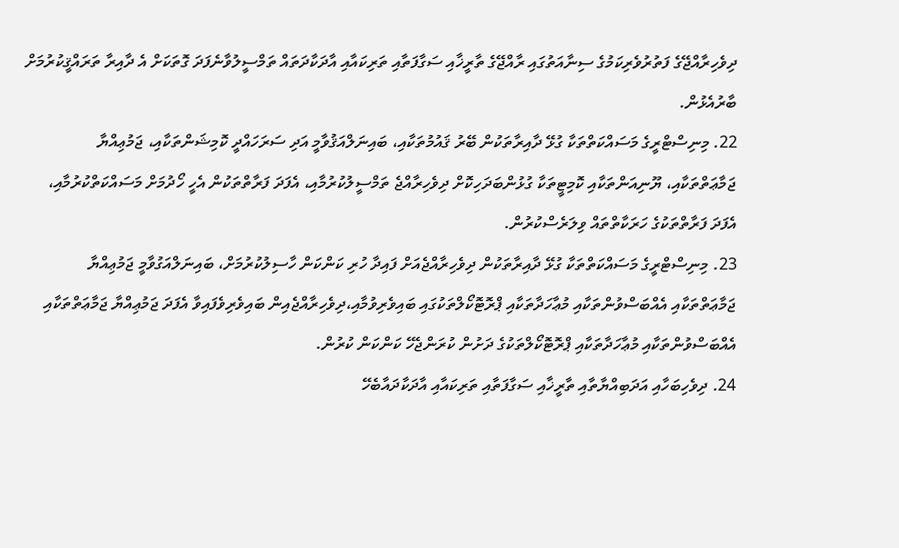ދިވެހިރާއްޖޭގެ ފަތުރުވެރިކަމުގެ ސިނާއަތުގައި ރާއްޖޭގެ ތާރީޚާއި ސަގާފަތާއި ތަރިކައާއި އާދަކާދަތައް ތަމްސީލުވާނެފަދަ ގޮތަކަށް އެ ދާއިރާ ތަރައްޤީކުރުމަށް ބާރުއެޅުން.
22. މިނިސްޓްރީގެ މަސައްކަތްތަކާ ގުޅޭ ދާއިރާތަކުން ބޭރު ޤައުމުތަކާއި، ބައިނަލްއަޤުވާމީ އަދި ސަރަހައްދީ ކޮމިޝަންތަކާއި، ޖަމުޢިއްޔާ ޖަމާޢަތްތަކާއި، ޔޫނިއަންތަކާއި ކޮމިޓީތަކާ ގުޅުންބަދަހިކޮށް ދިވެހިރާއްޖެ ތަމްސީލުކުރުމާއި، އެފަދަ ފަރާތްތަކުން އެހީ ހޯދުމަށް މަސައްކަތްކުރުމާއި، އެފަދަ ފަރާތްތަކުގެ ހަރަކާތްތައް ވިލަރެސްކުރުން.
23. މިނިސްޓްރީގެ މަސައްކަތްތަކާ ގުޅޭ ދާއިރާތަކުން ދިވެހިރާއްޖެއަށް ފައިދާ ހުރި ކަންކަން ހާސިލުކުރުމަށް، ބައިނަލްއަގުވާމީ ޖަމުޢިއްޔާ ޖަމާޢަތްތަކާއި އެއްބަސްވުންތަކާއި މުޢާހަދާތަކާއި ޕްރޮޓޮކޯލްތަކުގައި ބައިވެރިވުމާއި،ދިވެހިރާއްޖެއިން ބައިވެރިވެފައިވާ އެފަދަ ޖަމުޢިއްޔާ ޖަމާޢަތްތަކާއި އެއްބަސްވުންތަކާއި މުޢާހަދާތަކާއި ޕްރޮޓޮކޯލްތަކުގެ ދަށުން ކުރަންޖެހޭ ކަންކަން ކުރުން.
24. ދިވެހިބަހާއި އަދަބިއްޔާތާއި ތާރީޚާއި ސަގާފަތާއި ތަރިކައާއި އާދަކާދައާބެހޭ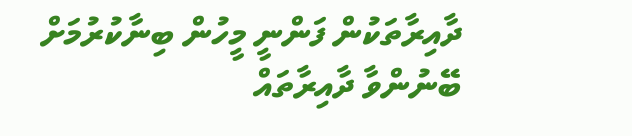ދާއިރާތަކުން ފަންނީ މީހުން ބިނާކުރުމަށް ބޭނުންވާ ދާއިރާތައް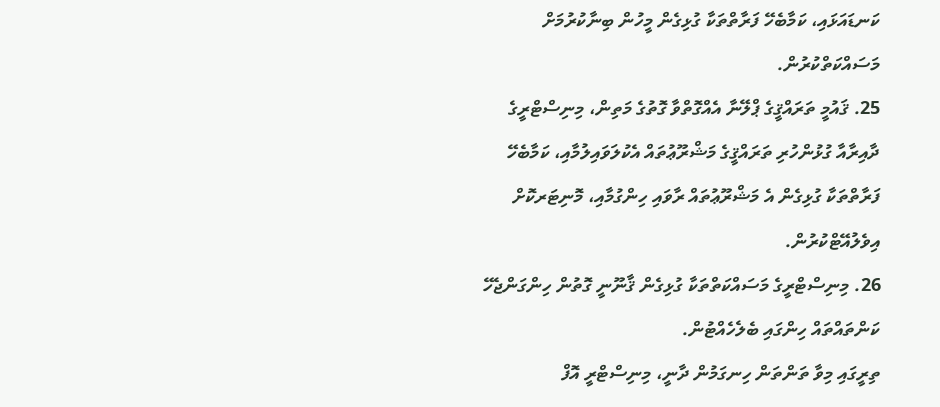ކަނޑައަޅައި، ކަމާބެހޭ ފަރާތްތަކާ ގުޅިގެން މީހުން ބިނާކުރުމަށް މަސައްކަތްކުރުން.
25. ޤައުމީ ތަރައްޤީގެ ޕްލޭނާ އެއްގޮތްވާ ގޮތުގެ މަތިން، މިނިސްޓްރީގެ ދާއިރާއާ ގުޅުންހުރި ތަރައްޤީގެ މަޝްރޫޢުތައް އެކުލަވައިލުމާއި، ކަމާބެހޭ ފަރާތްތަކާ ގުޅިގެން އެ މަޝްރޫޢުތައް ރާވައި ހިންގުމާއި، މޮނިޓަރކޮށް އިވެލުއޭޓްކުރުން.
26. މިނިސްޓްރީގެ މަސައްކަތްތަކާ ގުޅިގެން ޤާނޫނީ ގޮތުން ހިންގަންޖެހޭ ކަންތައްތައް ހިންގައި ބެލެހެއްޓުން.
ތިރީގައި މިވާ ތަންތަން ހިނގަމުން ދާނީ، މިނިސްޓްރީ އޮފް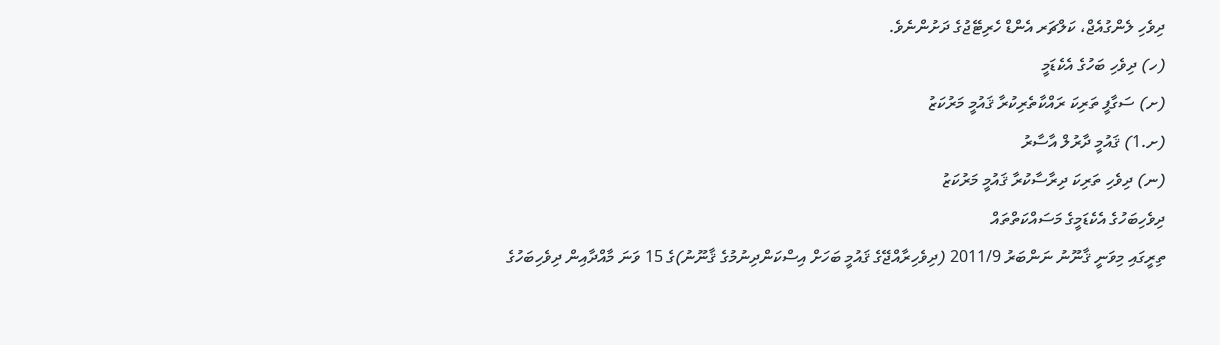ދިވެހި ލެންގުއެޖް، ކަލްޗަރ އެންޑް ހެރިޓޭޖުގެ ދަށުންނެވެ.
(ހ) ދިވެހި ބަހުގެ އެކެޑަމީ
(ށ) ސަގާފީ ތަރިކަ ރައްކާތެރިކުރާ ޤައުމީ މަރުކަޒު
(ށ.1) ޤައުމީ ދާރުލް އާސާރު
(ނ) ދިވެހި ތަރިކަ ދިރާސާކުރާ ޤައުމީ މަރުކަޒު
ދިވެހިބަހުގެ އެކެޑަމީގެ މަސައްކަތްތައް
ތިރީގައި މިވަނީ ޤާނޫނު ނަންބަރު 2011/9 (ދިވެހިރާއްޖޭގެ ޤައުމީ ބަހަށް އިސްކަންދިނުމުގެ ޤާނޫނު)ގެ 15 ވަނަ މާއްދާއިން ދިވެހިބަހުގެ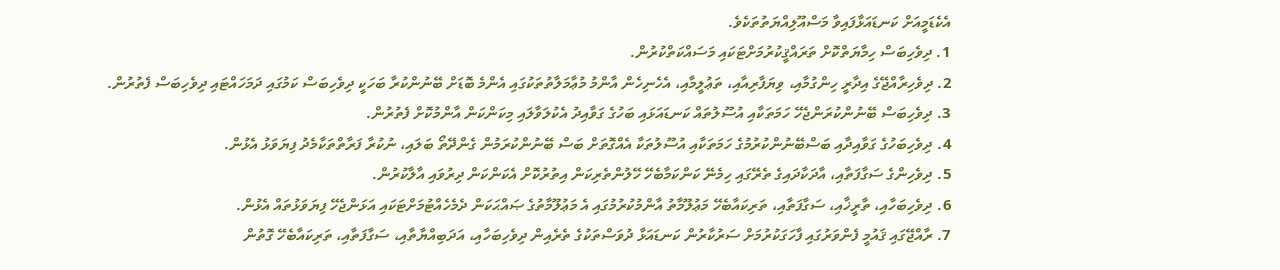އެކެޑަމީއަށް ކަނޑައަޅާފައިވާ މަސްއޫލިއްޔަތުތަކެވެ.
1. ދިވެހިބަސް ހިމާޔަތްކޮށް ތަރައްޤީކުރުމަށްޓަކައި މަސައްކަތްކުރުން.
2. ދިވެހިރާއްޖޭގެ އިދާރީ ހިންގުމާއި، ވިޔަފާރިއާއި، ތަޢުލީމާއި، އެހެނިހެން އާންމު މުޢާމަލާތުތަކުގައި އެންމެ ބޮޑަށް ބޭނުންކުރާ ބަހަކީ ދިވެހިބަސް ކަމުގައި ދަމަހައްޓައި ދިވެހިބަސް ފެތުރުން.
3. ދިވެހިބަސް ބޭނުންކުރަންޖެހޭ ހަމަތަކާއި އުސޫލުތައް ކަނޑައަޅައި ބަހުގެ ގަވާއިދު އެކުލަވާލައި މިކަންކަން އާންމުކޮށް ފެތުރުން.
4. ދިވެހިބަހުގެ ގަވާއިދާއި ބަސްބޭނުންކުރުމުގެ ހަމަތަކާއި އުސޫލުތަކާ އެއްގޮތަށް ބަސް ބޭނުންކުރަމުން ގެންދޭތޯ ބަލައި، ނުކުރާ ފަރާތްތަކާމެދު ފިޔަވަޅު އެޅުން.
5. ދިވެހިންގެ ސަގާފަތާއި، އާދަކާދައިގެ ތެރޭގައި ހިމެނޭ ކަންކަމާބެހޭ ހޭލުންތެރިކަން އިތުރުކޮށް އެކަންކަން ދިރުވައި އާލާކުރުން.
6. ދިވެހިބަހާއި، ތާރީޚާއި، ސަގާފަތާއި، ތަރިކައާބެހޭ މަޢުލޫމާތު އާންމުކުރުމުގައި އެ މަޢުލޫމާތުގެ ޞައްޙަކަން ދެމެހެއްޓުމަށްޓަކައި އަޅަންޖެހޭ ފިޔަވަޅުތައް އެޅުން.
7. ރާއްޖޭގައި ޤައުމީ ފެންވަރުގައި ފާހަގަކުރުމަށް ސަރުކާރުން ކަނޑައަޅާ ދުވަސްތަކުގެ ތެރެއިން ދިވެހިބަހާއި، އަދަބިއްޔާތާއި، ސަގާފަތާއި، ތަރިކައާބެހޭ ގޮތުން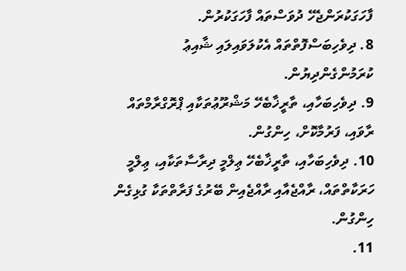ފާހަގަކުރަންޖެހޭ ދުވަސްތައް ފާހަގަކުރުން.
8. ދިވެހިބަސްފޮތްތައް އެކުލަވައިލައި ޝާއިޢު ކުރަމުންގެންދިޔުން.
9. ދިވެހިބަހާއި، ތާރީޚާބެހޭ މަޝްރޫޢުތަކާއި ޕްރޮގްރާމްތައް ރާވައި، ފަރުމާކޮށް، ހިންގުން.
10. ދިވެހިބަހާއި، ތާރީޚާބެހޭ ޢިލްމީ ދިރާސާތަކާއި، ޢިލްމީ ހަރަކާތްތައް، ރާއްޖެއާއި ރާއްޖެއިން ބޭރުގެ ފަރާތްތަކާ ގުޅިގެން ހިންގުން.
11.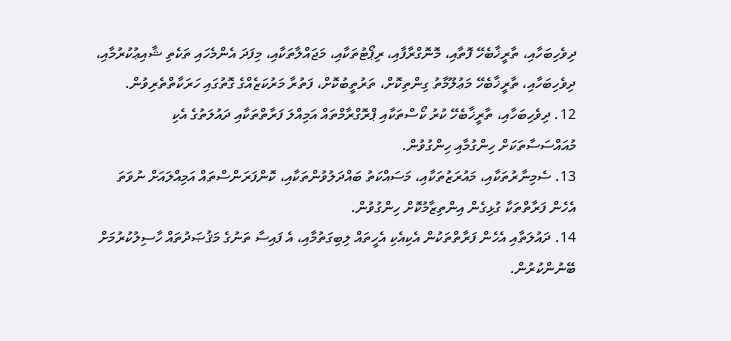ދިވެހިބަހާއި، ތާރީޚާބެހޭ ފޮތާއި، މޮނޮގްރާފާއި، ރިޕޯޓުތަކާއި، މަޖައްލާތަކާއި، މިފަދަ އެންމެހައި ތަކެތި ޝާއިޢުކުރުމާއި، ދިވެހިބަހާއި، ތާރީޚާބެހޭ މަޢުލޫމާތު ގިންތިކޮށް، ތަރުތީބުކޮށް، ފަތުރާ މަރުކަޒެއްގެ ގޮތުގައި ހަރަކާތްތެރިވުން.
12. ދިވެހިބަހާއި، ތާރީޚާބެހޭ ކުރު ކޯސްތަކާއި ޕްރޮގްރާމްތައް އަމިއްލަ ފަރާތްތަކާއި ދައުލަތުގެ އެކި މުއައްސަސާތަކަށް ހިންގުމާއި ހިންގުވުން.
13. ސެމިނާރުތަކާއި، މައުރަޒުތަކާއި، މަސައްކަތު ބައްދަލުވުންތަކާއި، ކޮންފަރަންސްތައް އަމިއްލައަށް ނުވަތަ އެހެން ފަރާތްތަކާ ގުޅިގެން އިންތިޒާމުކޮށް ހިންގުވުން.
14. ދައުލަތާއި އެހެން ފަރާތްތަކުން އެކިއެކި އެހީތައް ލިބިގަތުމާއި، އެ ފައިސާ ތަނުގެ މަޤުޞަދުތައް ހާސިލުކުރުމަށް ބޭނުންކުރުން.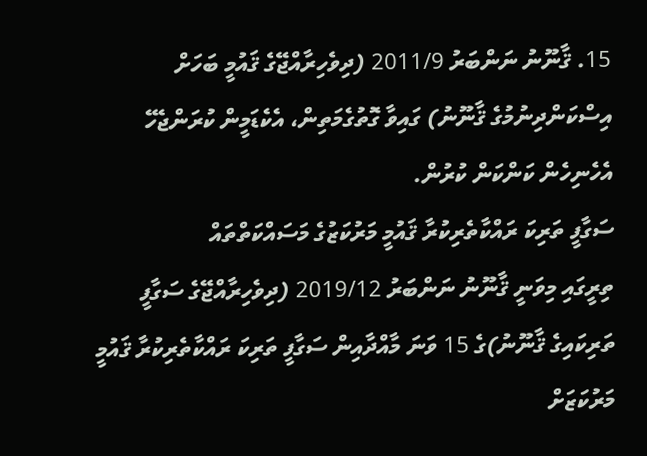15. ޤާނޫނު ނަންބަރު 2011/9 (ދިވެހިރާއްޖޭގެ ޤައުމީ ބަހަށް އިސްކަންދިނުމުގެ ޤާނޫނު) ގައިވާ ގޮތުގެމަތިން، އެކެޑަމީން ކުރަންޖެހޭ އެހެނިހެން ކަންކަން ކުރުން.
ސަގާފީ ތަރިކަ ރައްކާތެރިކުރާ ޤައުމީ މަރުކަޒުގެ މަސައްކަތްތައް
ތިރީގައި މިވަނީ ޤާނޫނު ނަންބަރު 2019/12 (ދިވެހިރާއްޖޭގެ ސަގާފީ ތަރިކައިގެ ޤާނޫނު)ގެ 15 ވަނަ މާއްދާއިން ސަގާފީ ތަރިކަ ރައްކާތެރިކުރާ ޤައުމީ މަރުކަޒަށް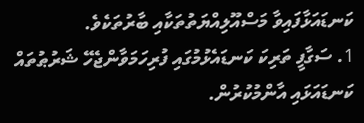ކަނޑައަޅާފައިވާ މަސްއޫލިއްޔަތުތަކާއި ބާރުތަކެވެ.
1. ސަގާފީ ތަރިކަ ކަނޑައެޅުމުގައި ފުރިހަމަވާންޖެހޭ ޝަރުޠުތައް ކަނޑައަޅައި އާންމުކުރުން.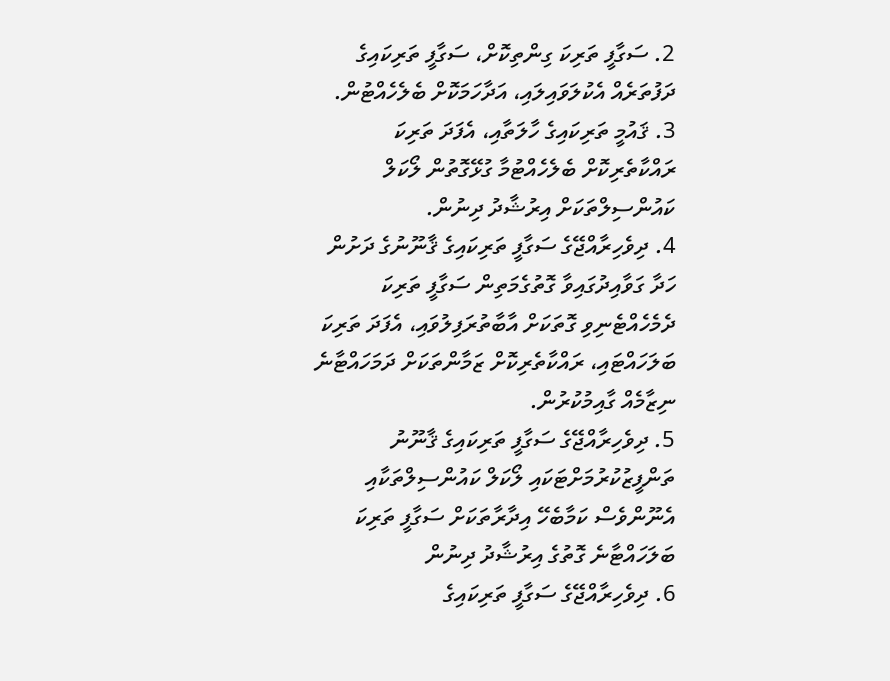2. ސަގާފީ ތަރިކަ ގިންތިކޮށް، ސަގާފީ ތަރިކައިގެ ދަފުތަރެއް އެކުލަވައިލައި، އަދާހަމަކޮށް ބެލެހެއްޓުން.
3. ޤައުމީ ތަރިކައިގެ ހާލަތާއި، އެފަދަ ތަރިކަ ރައްކާތެރިކޮށް ބެލެހެއްޓުމާ ގުޅޭގޮތުން ލޯކަލް ކައުންސިލްތަކަށް އިރުޝާދު ދިނުން.
4. ދިވެހިރާއްޖޭގެ ސަގާފީ ތަރިކައިގެ ޤާނޫނުގެ ދަށުން ހަދާ ގަވާއިދުގައިވާ ގޮތުގެމަތިން ސަގާފީ ތަރިކަ ދެމެހެއްޓެނިވި ގޮތަކަށް އާބާތުރަފިލުވައި، އެފަދަ ތަރިކަ ބަލަހައްޓައި، ރައްކާތެރިކޮށް ޒަމާންތަކަށް ދަމަހައްޓާނެ ނިޒާމެއް ގާއިމުކުރުން.
5. ދިވެހިރާއްޖޭގެ ސަގާފީ ތަރިކައިގެ ޤާނޫނު ތަންފީޒުކުރުމަށްޓަކައި ލޯކަލް ކައުންސިލްތަކާއި އެނޫންވެސް ކަމާބެހޭ އިދާރާތަކަށް ސަގާފީ ތަރިކަ ބަލަހައްޓާނެ ގޮތުގެ އިރުޝާދު ދިނުން
6. ދިވެހިރާއްޖޭގެ ސަގާފީ ތަރިކައިގެ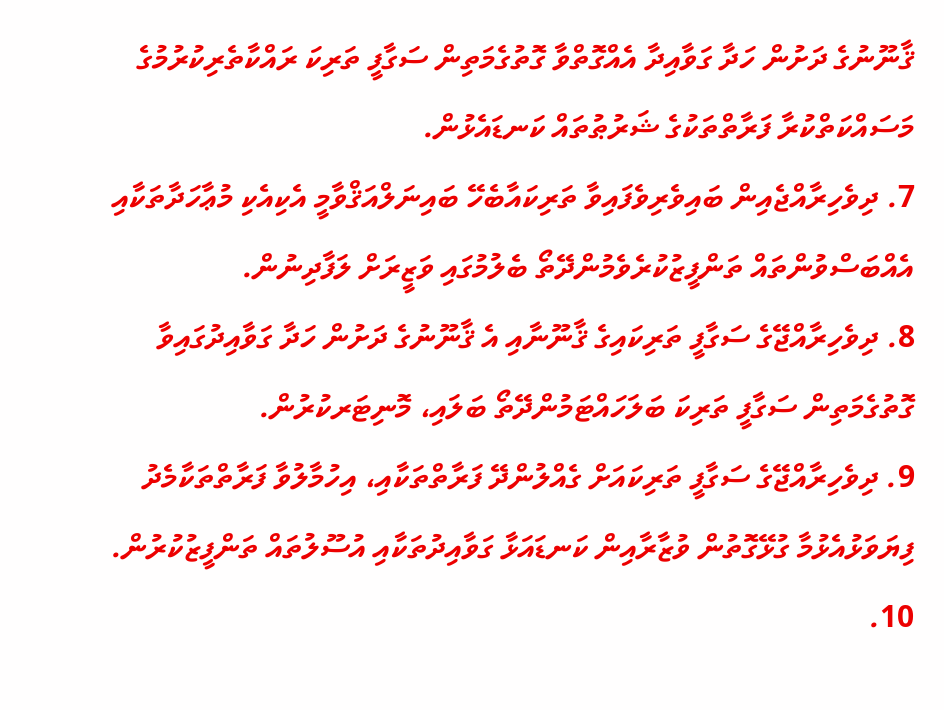ޤާނޫނުގެ ދަށުން ހަދާ ގަވާއިދާ އެއްގޮތްވާ ގޮތުގެމަތިން ސަގާފީ ތަރިކަ ރައްކާތެރިކުރުމުގެ މަސައްކަތްކުރާ ފަރާތްތަކުގެ ޝަރުޠުތައް ކަނޑައެޅުން.
7. ދިވެހިރާއްޖެއިން ބައިވެރިވެފައިވާ ތަރިކައާބެހޭ ބައިނަލްއަޤްވާމީ އެކިއެކި މުޢާހަދާތަކާއި އެއްބަސްވުންތައް ތަންފީޒުކުރެވެމުންދޭތޯ ބެލުމުގައި ވަޒީރަށް ލަފާދިނުން.
8. ދިވެހިރާއްޖޭގެ ސަގާފީ ތަރިކައިގެ ޤާނޫނާއި އެ ޤާނޫނުގެ ދަށުން ހަދާ ގަވާއިދުގައިވާ ގޮތުގެމަތިން ސަގާފީ ތަރިކަ ބަލަހައްޓަމުންދޭތޯ ބަލައި، މޮނިޓަރކުރުން.
9. ދިވެހިރާއްޖޭގެ ސަގާފީ ތަރިކައަށް ގެއްލުންދޭ ފަރާތްތަކާއި، އިހުމާލުވާ ފަރާތްތަކާމެދު ފިޔަވަޅުއެޅުމާ ގުޅޭގޮތުން ވުޒާރާއިން ކަނޑައަޅާ ގަވާއިދުތަކާއި އުސޫލުތައް ތަންފީޒުކުރުން.
10.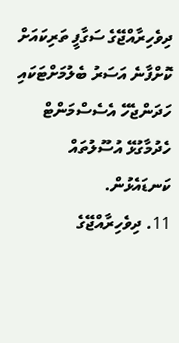ދިވެހިރާއްޖޭގެ ސަގާފީ ތަރިކައަށް ކޮށްފާނެ އަސަރު ބެލުމަށްޓަކައި ހަދަންޖެހޭ އެސެސްމަންޓް ހެދުމާގުޅޭ އުސޫލުތައް ކަނޑައެޅުން.
11. ދިވެހިރާއްޖޭގެ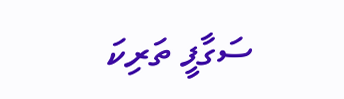ސަގާފީ ތަރިކަ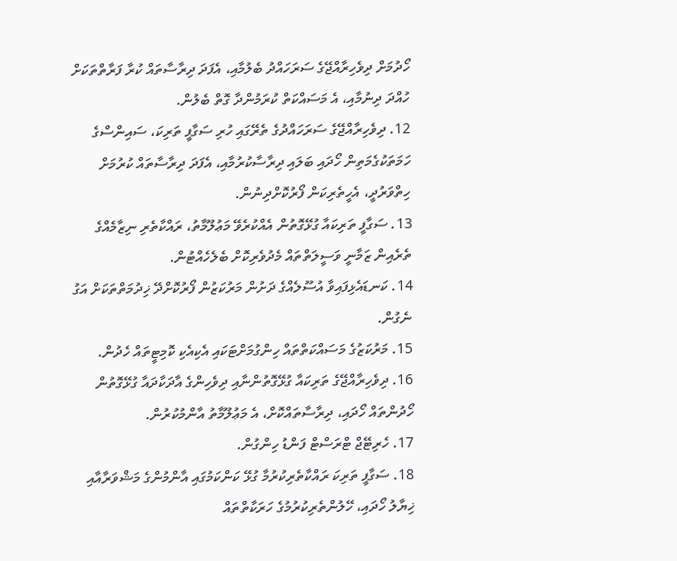ހޯދުމަށް ދިވެހިރާއްޖޭގެ ސަރަހައްދު ބެލުމާއި، އެފަދަ ދިރާސާތައް ކުރާ ފަރާތްތަކަށް ހުއްދަ ދިނުމާއި، އެ މަސައްކަތް ކުރަމުންދާ ގޮތް ބެލުން.
12. ދިވެހިރާއްޖޭގެ ސަރަހައްދުގެ ތެރޭގައި ހުރި ސަގާފީ ތަރިކަ، ސައިންސްގެ ހަމަތަކުގެމަތިން ހޯދައި ބަލައި ދިރާސާކުރުމާއި، އެފަދަ ދިރާސާތައް ކުރުމަށް ހިތްވަރުދީ، އެހީތެރިކަން ފޯރުކޮށްދިނުން.
13. ސަގާފީ ތަރިކައާ ގުޅޭގޮތުން އެއްކުރެވޭ މަޢުލޫމާތު، ރައްކާތެރި ނިޒާމެއްގެ ތެރެއިން ޒަމާނީ ވަސީލަތްތައް މެދުވެރިކޮށް ބެލެހެއްޓުން.
14. ކަނޑައެޅިފައިވާ އުސޫލެއްގެ ދަށުން މަރުކަޒުން ފޯރުކޮށްދޭ ޚިދުމަތްތަކަށް އަގު ނެގުން.
15. މަރުކަޒުގެ މަސައްކަތްތައް ހިންގުމަށްޓަކައި އެކިއެކި ކޮމިޓީތައް ހެދުން.
16. ދިވެހިރާއްޖޭގެ ތަރިކައާ ގުޅޭގޮތުންނާއި ދިވެހިންގެ އާދަކާދައާ ގުޅޭގޮތުން ހޯދުންތައް ހޯދައި، ދިރާސާތައްކޮށް، އެ މަޢުލޫމާތު އާންމުކުރުން.
17. ހެރިޓޭޖް ޓްރަސްޓް ފަންޑު ހިންގުން.
18. ސަގާފީ ތަރިކަ ރައްކާތެރިކުރުމާ ގުޅޭ ކަންކަމުގައި އާންމުންގެ މަޝްވަރާއާއި ޚިޔާލު ހޯދައި، ހޭލުންތެރިކުރުމުގެ ހަރަކާތްތައް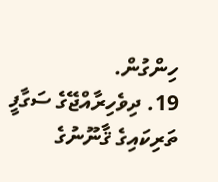ހިންގުން.
19. ދިވެހިރާއްޖޭގެ ސަގާފީ ތަރިކައިގެ ޤާނޫނުގެ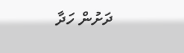ދަށުން ހަދާ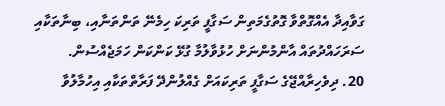ގަވާއިދާ އެއްގޮތްވާ ގޮތުގެމަތިން ސަގާފީ ތަރިކަ ހިމެނޭ ތަންތަނާއި، ބިނާތަކާއި ސަރަހައްދުތައް އާންމުންނަށް ހުޅުވާލުމާ ގުޅޭ ކަންކަން ހަމަޖެއްސުން.
20. ދިވެހިރާއްޖޭގެ ސަގާފީ ތަރިކައަށް ގެއްލުންދޭ ފަރާތްތަކާއި އިހުމާލުވާ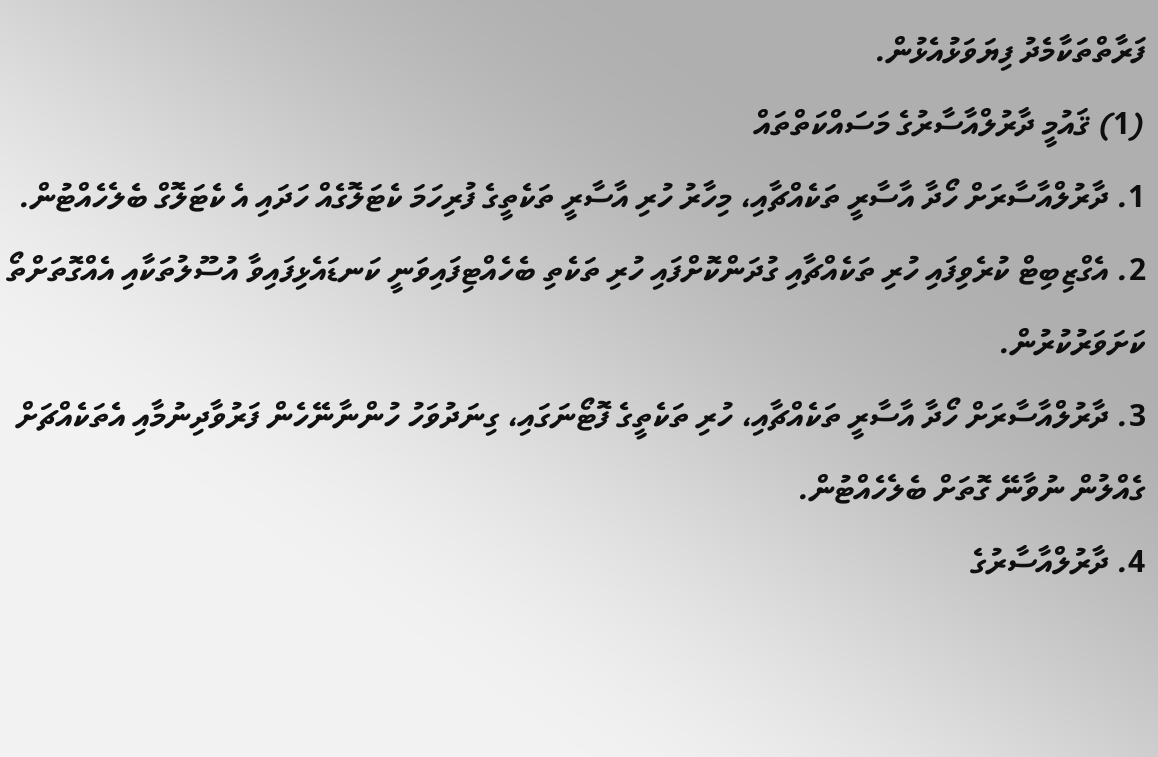ފަރާތްތަކާމެދު ފިޔަވަޅުއެޅުން.
(1) ޤައުމީ ދާރުލްއާސާރުގެ މަސައްކަތްތައް
1. ދާރުލްއާސާރަށް ހޯދާ އާސާރީ ތަކެއްޗާއި، މިހާރު ހުރި އާސާރީ ތަކެތީގެ ފުރިހަމަ ކެޓަލޮގެއް ހަދައި އެ ކެޓަލޮގް ބެލެހެއްޓުން.
2. އެގްޒިބިޓް ކުރެވިފައި ހުރި ތަކެއްޗާއި ގުދަންކޮށްފައި ހުރި ތަކެތި ބެހެއްޓިފައިވަނީ ކަނޑައެޅިފައިވާ އުސޫލުތަކާއި އެއްގޮތަށްތޯ ކަށަވަރުކުރުން.
3. ދާރުލްއާސާރަށް ހޯދާ އާސާރީ ތަކެއްޗާއި، ހުރި ތަކެތީގެ ފޮޓޯނަގައި، ގިނަދުވަހު ހުންނާނޭހެން ފަރުވާދިނުމާއި އެތަކެއްޗަށް ގެއްލުން ނުވާނޭ ގޮތަށް ބެލެހެއްޓުން.
4. ދާރުލްއާސާރުގެ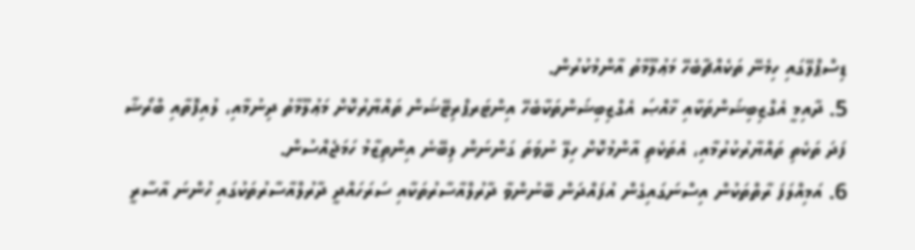ޑިސްޕްލޭގައި ހިމެނޭ ތަކެއްޗާބެހޭ މަޢުލޫމާތު އާންމުކުރުން.
5. ދާއިމީ އެގްޒިބިޝަންތަކާއި ޚާއްޞަ އެގްޒިބިޝަންތަކާބެހޭ އިންޓަރޕްރިޓޭޝަން ތައްޔާރުކޮށް މަޢުލޫމާތު ދިނުމާއި، ލުއިފޮތާއި ބްރޯޝާ ފަދަ ތަކެތި ތައްޔާރުކުރުމާއި، އެތަކެތި އާންމުކޮށް ހިލޭ ނުވަތަ ގަންނަން ލިބޭނެ އިންތިޒާމު ހަމަޖެއްސުން.
6. އަމިއްލަފަ ރާތްތަކުން އިސްނަގައިގެން އުފައްދަން ބޭނުންވާ ދާރުލްއާސާރުތަކާއި ސަރަހައްދީ ދާރުލްއާސާރުތަކުގައި ހުންނަ އާސާރީ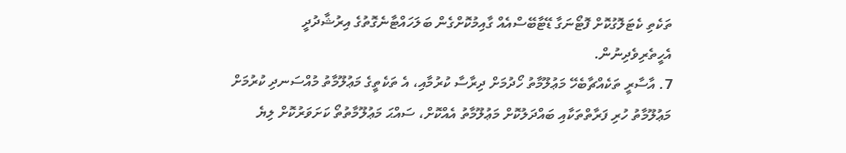ތަކެތި ކެޓަލޮގުކޮށް ފޮޓޯނަގާ ޑޭޓާބޭސްއެއް ގާއިމުކޮށްގެން ބަލަހައްޓާނެގޮތުގެ އިރުޝާދުދީ އެހީތެރިވެދިނުން.
7. އާސާރީ ތަކެއްޗާބެހޭ މަޢުލޫމާތު ހޯދުމަށް ދިރާސާ ކުރުމާއި، އެ ތަކެތީގެ މަޢުލޫމާތު މުއްސަނދި ކުރުމަށް މަޢުލޫމާތު ހުރި ފަރާތްތަކާއި ބައްދަލުކޮށް މަޢުލޫމާތު އެއްކޮށް، ސައްޙަ މަޢުލޫމާތުތޯ ކަށަވަރުކޮށް ލިޔެ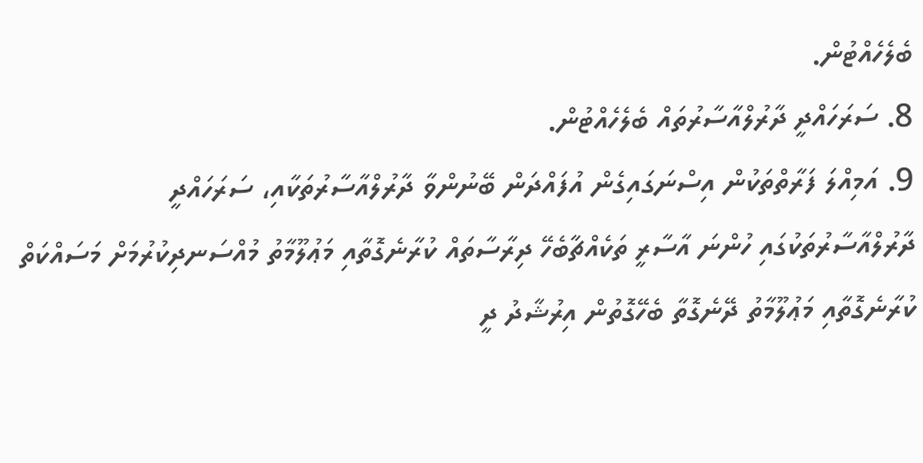ބެލެހެއްޓުން.
8. ސަރަހައްދީ ދާރުލްއާސާރުތައް ބެލެހެއްޓުން.
9. އަމިއްލަ ފަރާތްތަކުން އިސްނަގައިގެން އުފައްދަން ބޭނުންވާ ދާރުލްއާސާރުތަކާއި، ސަރަހައްދީ ދާރުލްއާސާރުތަކުގައި ހުންނަ އާސާރީ ތަކެއްޗާބެހޭ ދިރާސާތައް ކުރާނެގޮތާއި މަޢުލޫމާތު މުއްސަނދިކުރުމަށް މަސައްކަތް ކުރާނެގޮތާއި މަޢުލޫމާތު ދޭނެގޮތާ ބެހޭގޮތުން އިރުޝާދު ދީ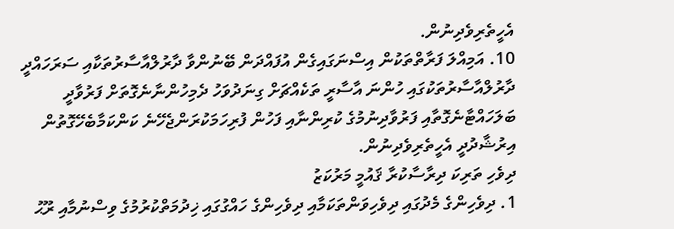އެހީތެރިވެދިނުން.
10. އަމިއްލަ ފަރާތްތަކުން އިސްނަގައިގެން އުފައްދަން ބޭނުންވާ ދާރުލްއާސާރުތަކާއި ސަރަހައްދީ ދާރުލްއާސާރުތަކުގައި ހުންނަ އާސާރީ ތަކެއްޗަށް ގިނަދުވަހު ދެމިހުންނާނެގޮތަށް ފަރުވާދީ ބަލަހައްޓާނެގޮތާއި ފަރުވާދިނުމުގެ ކުރިންނާއި ފަހުން ފުރިހަމަކުރަންޖެހޭނެ ކަންކަމާބެހޭގޮތުން އިރުޝާދުދީ އެހީތެރިވެދިނުން.
ދިވެހި ތަރިކަ ދިރާސާކުރާ ޤައުމީ މަރުކަޒު
1. ދިވެހިންގެ މެދުގައި ދިވެހިވަންތަކަމާއި ދިވެހިންގެ ހައްގުގައި ޚިދުމަތްކުރުމުގެ ވިސްނުމާއި ރޫޙު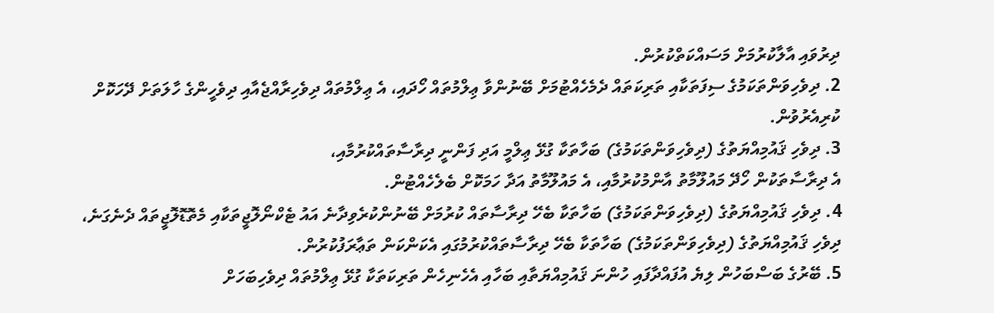ދިރުވައި އާލާކުރުމަށް މަސައްކަތްކުރުން.
2. ދިވެހިވަންތަކަމުގެ ސިފަތަކާއި ތަރިކަތައް ދެމެހެއްޓުމަށް ބޭނުންވާ ޢިލްމުތައް ހޯދައި، އެ ޢިލްމުތައް ދިވެހިރާއްޖެއާއި ދިވެހީންގެ ހާލަތަށް ދޭހަކޮށް ކުރިއެރުވުން.
3. ދިވެހި ޤައުމިއްޔަތުގެ (ދިވެހިވަންތަކަމުގެ) ބަހާތަކާ ގުޅޭ ޢިލްމީ އަދި ފަންނީ ދިރާސާތައްކުރުމާއި،
އެ ދިރާސާތަކުން ހޯދޭ މައުލޫމާތު އާންމުކުރުމާއި، އެ މައުލޫމާތު އަދާ ހަމަކޮށް ބެލެހެއްޓުން.
4. ދިވެހި ޤައުމިއްޔަތުގެ (ދިވެހިވަންތަކަމުގެ) ބަހާތަކާ ބެހޭ ދިރާސާތައް ކުރުމަށް ބޭނުންކުރެވިދާނެ އައު ޓެކްނޯލޮޖީތަކާއި މެތޮޑޮލޮޖީތައް ދެނެގަނެ، ދިވެހި ޤައުމިއްޔަތުގެ (ދިވެހިވަންތަކަމުގެ) ބަހާތަކާ ބެހޭ ދިރާސާތައްކުރުމުގައި އެކަންކަން ތަޢާރަފުކުރުން.
5. ބޭރުގެ ބަސްބަހުން ލިޔެ އުފައްދާފައި ހުންނަ ޤައުމިއްޔަތާއި ބަހާއި އެހެނިހެން ތަރިކަތަކާ ގުޅޭ ޢިލްމުތައް ދިވެހިބަހަށް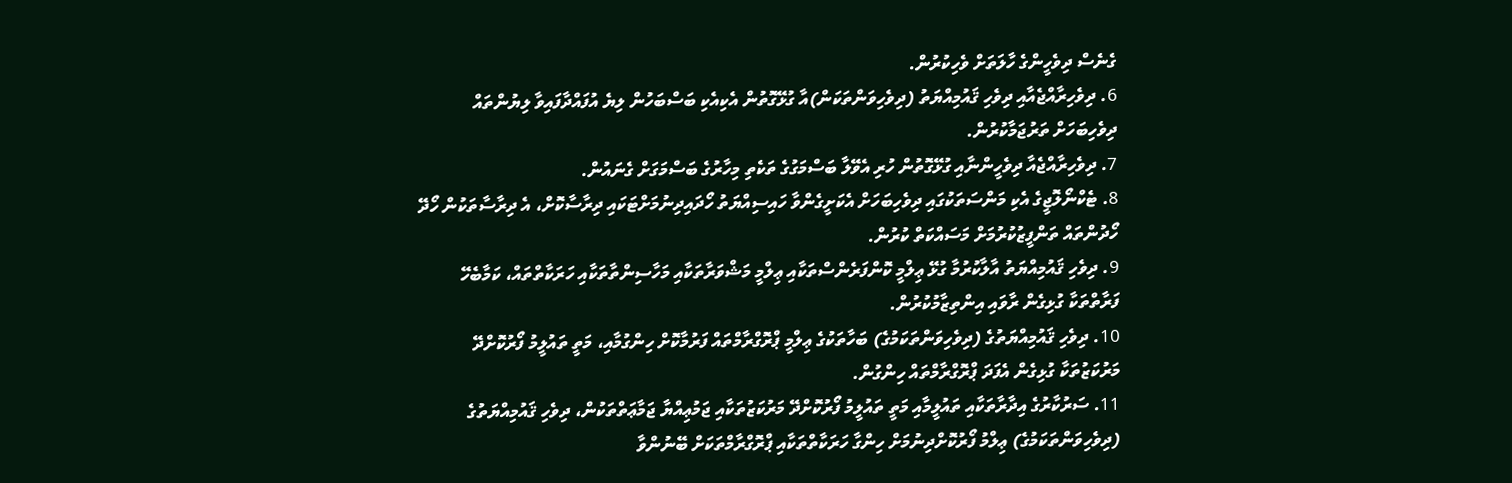ގެނެސް ދިވެހީންގެ ހާލަތަށް ވެހިކުރުން.
6. ދިވެހިރާއްޖެއާއި ދިވެހި ޤައުމިއްޔަތު (ދިވެހިވަންތަކަން)އާ ގުޅޭގޮތުން އެކިއެކި ބަސްބަހުން ލިޔެ އުފައްދާފައިވާ ލިޔުންތައް ދިވެހިބަހަށް ތަރުޖަމާކުރުން.
7. ދިވެހިރާއްޖެއާ ދިވެހީންނާއި ގުޅޭގޮތުން ހުރި އެވޭލާ ބަސްމަގުގެ ތަކެތި މިހާރުގެ ބަސްމަގަށް ގެނައުން.
8. ޓެކްނޯލޮޖީގެ އެކި މަންސަތަކުގައި ދިވެހިބަހަށް އެކަށީގެންވާ ހައިސިއްޔަތު ހޯދައިދިނުމަށްޓަކައި ދިރާސާކޮށް، އެ ދިރާސާތަކުން ހޯދޭ ހޯދުންތައް ތަންފީޒުކުރުމަށް މަސައްކަތް ކުރުން.
9. ދިވެހި ޤައުމިއްޔަތު އާލާކުރުމާ ގުޅޭ ޢިލްމީ ކޮންފަރެންސްތަކާއި ޢިލްމީ މަޝްވަރާތަކާއި މަހާސިންތާތަކާއި ހަރަކާތްތައް، ކަމާބެހޭ ފަރާތްތަކާ ގުޅިގެން ރާވައި އިންތިޒާމުކުރުން.
10. ދިވެހި ޤައުމިއްޔަތުގެ (ދިވެހިވަންތަކަމުގެ) ބަހާތަކުގެ ޢިލްމީ ޕްރޮގްރާމްތައް ފަރުމާކޮށް ހިންގުމާއި، މަތީ ތައުލީމު ފޯރުކޮށްދޭ މަރުކަޒުތަކާ ގުޅިގެން އެފަދަ ޕްރޮގްރާމްތައް ހިންގުން.
11. ސަރުކާރުގެ އިދާރާތަކާއި ތައުލީމާއި މަތީ ތައުލީމު ފޯރުކޮށްދޭ މަރުކަޒުތަކާއި ޖަމުޢިއްޔާ ޖަމާޢަތްތަކުން، ދިވެހި ޤައުމިއްޔަތުގެ (ދިވެހިވަންތަކަމުގެ) ޢިލްމު ފޯރުކޮށްދިނުމަށް ހިންގާ ހަރަކާތްތަކާއި ޕްރޮގްރާމްތަކަށް ބޭނުންވާ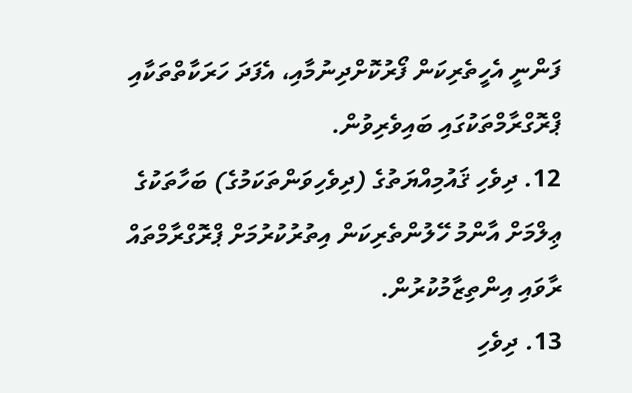ފަންނީ އެހީތެރިކަން ފޯރުކޮށްދިނުމާއި، އެފަދަ ހަރަކާތްތަކާއި ޕްރޮގްރާމްތަކުގައި ބައިވެރިވުން.
12. ދިވެހި ޤައުމިއްޔަތުގެ (ދިވެހިވަންތަކަމުގެ) ބަހާތަކުގެ ޢިލްމަށް އާންމު ހޭލުންތެރިކަން އިތުރުކުރުމަށް ޕްރޮގްރާމްތައް ރާވައި އިންތިޒާމުކުރުން.
13. ދިވެހި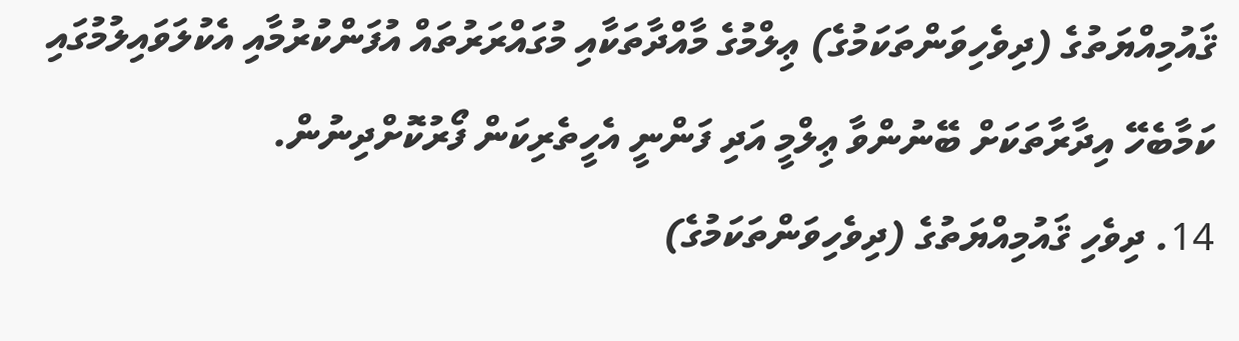ޤައުމިއްޔަތުގެ (ދިވެހިވަންތަކަމުގެ) ޢިލްމުގެ މާއްދާތަކާއި މުގައްރަރުތައް އުފަންކުރުމާއި އެކުލަވައިލުމުގައި ކަމާބެހޭ އިދާރާތަކަށް ބޭނުންވާ ޢިލްމީ އަދި ފަންނީ އެހީތެރިކަން ފޯރުކޮށްދިނުން.
14. ދިވެހި ޤައުމިއްޔަތުގެ (ދިވެހިވަންތަކަމުގެ)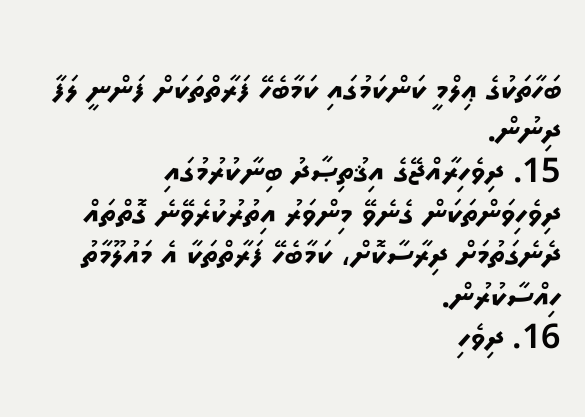ބަހާތަކުގެ ޢިލްމީ ކަންކަމުގައި ކަމާބެހޭ ފަރާތްތަކަށް ފަންނީ ލަފާ ދިނުން.
15. ދިވެހިރާއްޖޭގެ އިޤުތިޞާދު ބިނާކުރުމުގައި ދިވެހިވަންތަކަން ގެނެވޭ މިންވަރު އިތުރުކުރެވޭނެ ގޮތްތައް ދެނެގަތުމަށް ދިރާސާކޮށް، ކަމާބެހޭ ފަރާތްތަކާ އެ މައުލޫމާތު ހިއްސާކުރުން.
16. ދިވެހި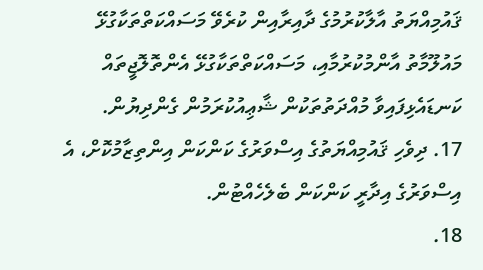ޤައުމިއްޔަތު އާލާކުރުމުގެ ދާއިރާއިން ކުރެވޭ މަސައްކަތްތަކާގުޅޭ މައުލޫމާތު އާންމުކުރުމާއި، މަސައްކަތްތަކާގުޅޭ އެންތޮލޮޖީތައް ކަނޑައެޅިފައިވާ މުއްދަތުތަކުން ޝާޢިއުކުރަމުން ގެންދިޔުން.
17. ދިވެހި ޤައުމިއްޔަތުގެ އިސްވަރުގެ ކަންކަން އިންތިޒާމުކޮށް، އެ އިސްވަރުގެ އިދާރީ ކަންކަން ބެލެހެއްޓުން.
18.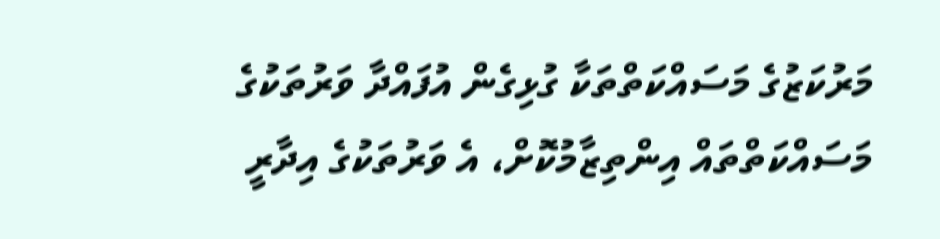މަރުކަޒުގެ މަސައްކަތްތަކާ ގުޅިގެން އުފައްދާ ވަރުތަކުގެ މަސައްކަތްތައް އިންތިޒާމުކޮށް، އެ ވަރުތަކުގެ އިދާރީ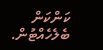ކަންކަން ބެލެހެއްޓުން.